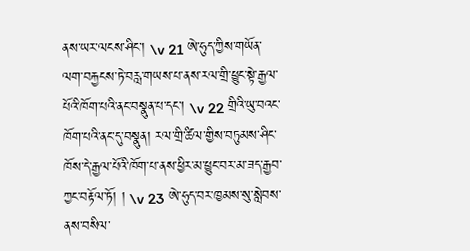ནས་ཡར་ལངས་ཤིང་། \v 21 ཨེ་ཧུད་ཀྱིས་གཡོན་ལག་བརྐྱངས་ཏེ་བརླ་གཡས་པ་ནས་རལ་གྲི་ཕྱུང་སྟེ་རྒྱལ་པོའི་ཁོག་པའི་ནང་བསྣུན་པ་དང་། \v 22 གྲིའི་ཡུ་བའང་ཁོག་པའི་ནང་དུ་བསྣུན། རལ་གྲི་ཚིལ་གྱིས་བཏུམས་ཤིང་ཁོས་དེ་རྒྱལ་པོའི་ཁོག་པ་ནས་ཕྱིར་མ་ཕྱུང་བར་མ་ཟད་རྒྱབ་ཀྱང་བརྟོལ་ཏོ། ། \v 23 ཨེ་ཧུད་བར་ཁྱམས་སུ་སླེབས་ནས་བསིལ་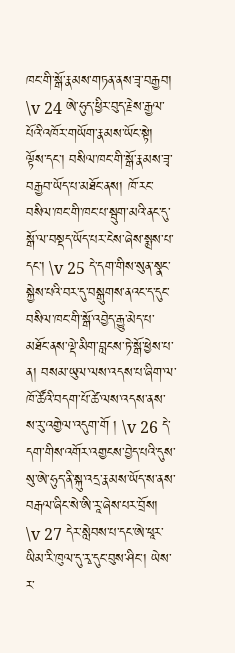ཁང་གི་སྒོ་རྣམས་གཏན་ནས་ཟྭ་བརྒྱབ། \v 24 ཨེ་ཧུད་ཕྱིར་བུད་རྗེས་རྒྱལ་པོའི་འཁོར་གཡོག་རྣམས་ཡོང་སྟེ། ལྟོས་དང་། བསིལ་ཁང་གི་སྒོ་རྣམས་ཟྭ་བརྒྱབ་ཡོད་པ་མཐོང་ནས། ཁོ་རང་བསིལ་ཁང་གི་ཁང་པ་སྦུག་མའི་ནང་དུ་སྒོ་ལ་བསྡད་ཡོད་པར་ངེས་ཞེས་སྨྲས་པ་དང་། \v 25 དེ་དག་གིས་སུན་སྣང་སྐྱེས་པའི་བར་དུ་བསྒུགས་ནའང་ད་དུང་བསིལ་ཁང་གི་སྒོ་འབྱེད་རྒྱུ་མེད་པ་མཐོང་ནས་ལྡེ་མིག་བླངས་ཏེ་སྒོ་ཕྱེས་པ་ན། བསམ་ཡུལ་ལས་འདས་པ་ཞིག་ལ་ཁོ་ཚོའི་བདག་པོ་ཚེ་ལས་འདས་ནས་ས་རུ་འགྱེལ་འདུག་གོ ། \v 26 དེ་དག་གིས་འགོར་འགྱངས་བྱེད་པའི་དུས་སུ་ཨེ་ཧུད་ནི་སྐུ་འདྲ་རྣམས་ཡོད་ས་ནས་བརྒལ་ཞིང་སེ་ཨི་རཱ་ཞེས་པར་བྲོས། \v 27 དེར་སླེབས་པ་དང་ཨེ་ཕཱར་ཡིམ་རི་ཁུལ་དུ་རྭ་དུང་བུས་ཤིང་། ཡེས་ར་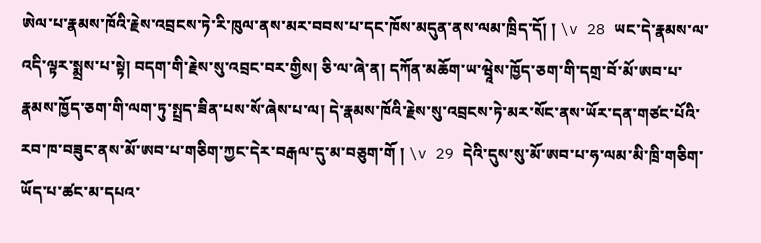ཨེལ་པ་རྣམས་ཁོའི་རྗེས་འབྲངས་ཏེ་རི་ཁུལ་ནས་མར་བབས་པ་དང་ཁོས་མདུན་ནས་ལམ་ཁྲིད་དོ། ། \v 28 ཡང་དེ་རྣམས་ལ་འདི་ལྟར་སྨྲས་པ་སྟེ། བདག་གི་རྗེས་སུ་འབྲང་བར་གྱིས། ཅི་ལ་ཞེ་ན། དཀོན་མཆོག་ཡ་ཝཱེས་ཁྱོད་ཅག་གི་དགྲ་བོ་མོ་ཨབ་པ་རྣམས་ཁྱོད་ཅག་གི་ལག་ཏུ་སྤྲད་ཟིན་པས་སོ་ཞེས་པ་ལ། དེ་རྣམས་ཁོའི་རྗེས་སུ་འབྲངས་ཏེ་མར་སོང་ནས་ཡོར་དན་གཙང་པོའི་རབ་ཁ་བཟུང་ནས་མོ་ཨབ་པ་གཅིག་ཀྱང་དེར་བརྒལ་དུ་མ་བཅུག་གོ ། \v 29 དེའི་དུས་སུ་མོ་ཨབ་པ་ཧ་ལམ་མི་ཁྲི་གཅིག་ཡོད་པ་ཚང་མ་དཔའ་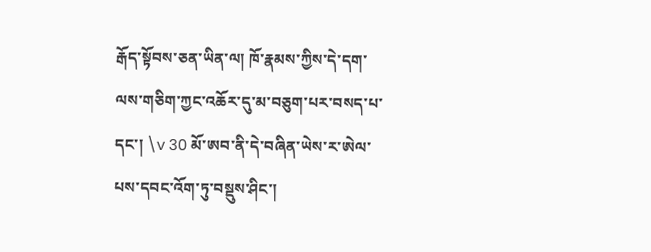རྒོད་སྟོབས་ཅན་ཡིན་ལ། ཁོ་རྣམས་ཀྱིས་དེ་དག་ལས་གཅིག་ཀྱང་འཆོར་དུ་མ་བཅུག་པར་བསད་པ་དང་། \v 30 མོ་ཨབ་ནི་དེ་བཞིན་ཡེས་ར་ཨེལ་པས་དབང་འོག་ཏུ་བསྡུས་ཤིང་།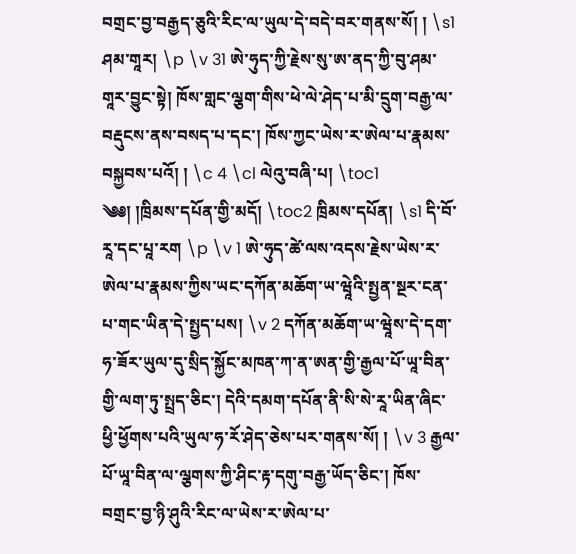བགྲང་བྱ་བརྒྱད་ཅུའི་རིང་ལ་ཡུལ་དེ་བདེ་བར་གནས་སོ། ། \s1 ཤམ་གཱར། \p \v 31 ཨེ་ཧུད་ཀྱི་རྗེས་སུ་ཨ་ནད་ཀྱི་བུ་ཤམ་གཱར་བྱུང་སྟེ། ཁོས་གླང་ལྕག་གིས་ཕེ་ལེ་ཤེད་པ་མི་དྲུག་བརྒྱ་ལ་བརྡུངས་ནས་བསད་པ་དང་། ཁོས་ཀྱང་ཡེས་ར་ཨེལ་པ་རྣམས་བསྐྱབས་པའོ། ། \c 4 \cl ལེའུ་བཞི་པ། \toc1 ༄༅། །ཁྲིམས་དཔོན་གྱི་མདོ། \toc2 ཁྲིམས་དཔོན། \s1 དི་བོ་རཱ་དང་པཱ་རག \p \v 1 ཨེ་ཧུད་ཚེ་ལས་འདས་རྗེས་ཡེས་ར་ཨེལ་པ་རྣམས་ཀྱིས་ཡང་དཀོན་མཆོག་ཡ་ཝཱེའི་སྤྱན་སྔར་ངན་པ་གང་ཡིན་དེ་སྤྱད་པས། \v 2 དཀོན་མཆོག་ཡ་ཝཱེས་དེ་དག་ཧ་ཟོར་ཡུལ་དུ་སྲིད་སྐྱོང་མཁན་ཀ་ན་ཨན་གྱི་རྒྱལ་པོ་ཡཱ་བིན་གྱི་ལག་ཏུ་སྤྲད་ཅིང་། དེའི་དམག་དཔོན་ནི་སི་སེ་རཱ་ཡིན་ཞིང་ཕྱི་ཕྱོགས་པའི་ཡུལ་ཧ་རོ་ཤེད་ཅེས་པར་གནས་སོ། ། \v 3 རྒྱལ་པོ་ཡཱ་བིན་ལ་ལྕགས་ཀྱི་ཤིང་རྟ་དགུ་བརྒྱ་ཡོད་ཅིང་། ཁོས་བགྲང་བྱ་ཉི་ཤུའི་རིང་ལ་ཡེས་ར་ཨེལ་པ་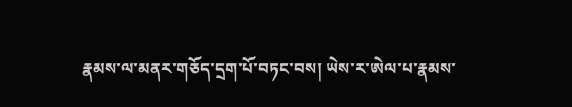རྣམས་ལ་མནར་གཅོད་དྲག་པོ་བཏང་བས། ཡེས་ར་ཨེལ་པ་རྣམས་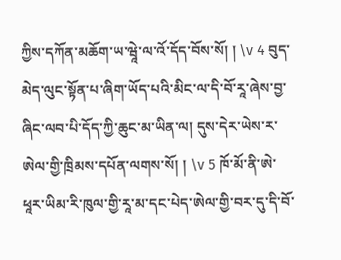ཀྱིས་དཀོན་མཆོག་ཡ་ཝཱེ་ལ་འོ་དོད་བོས་སོ། ། \v 4 བུད་མེད་ལུང་སྟོན་པ་ཞིག་ཡོད་པའི་མིང་ལ་དི་བོ་རཱ་ཞེས་བྱ་ཞིང་ལབ་པི་དོད་ཀྱི་ཆུང་མ་ཡིན་ལ། དུས་དེར་ཡེས་ར་ཨེལ་གྱི་ཁྲིམས་དཔོན་ལགས་སོ། ། \v 5 ཁོ་མོ་ནི་ཨེ་ཕཱར་ཡིམ་རི་ཁུལ་གྱི་རཱ་མ་དང་པེད་ཨེལ་གྱི་བར་དུ་དི་བོ་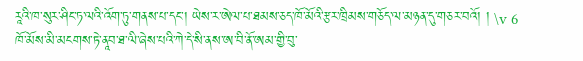རཱའི་ཁ་སུར་ཤིང་ཏ་ལའི་འོག་ཏུ་གནས་པ་དང་། ཡེས་ར་ཨེལ་པ་ཐམས་ཅད་ཁོ་མོའི་རྩར་ཁྲིམས་གཅོད་ལ་མཉན་དུ་གཅར་བའོ། ། \v 6 ཁོ་མོས་མི་མངགས་ཏེ་ནཱབ་ཐ་ལི་ཞེས་པའི་ཀེ་དེ་སི་ནས་ཨ་བི་ནོ་ཨམ་གྱི་བུ་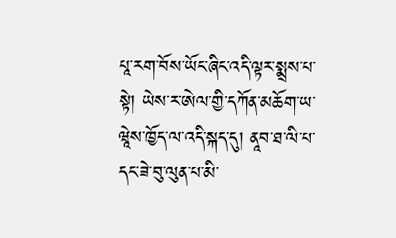པཱ་རག་བོས་ཡོང་ཞིང་འདི་ལྟར་སྨྲས་པ་སྟེ། ཡེས་ར་ཨེལ་གྱི་དཀོན་མཆོག་ཡ་ཝཱེས་ཁྱོད་ལ་འདི་སྐད་དུ། ནཱབ་ཐ་ལི་པ་དང་ཟེ་བུ་ལུན་པ་མི་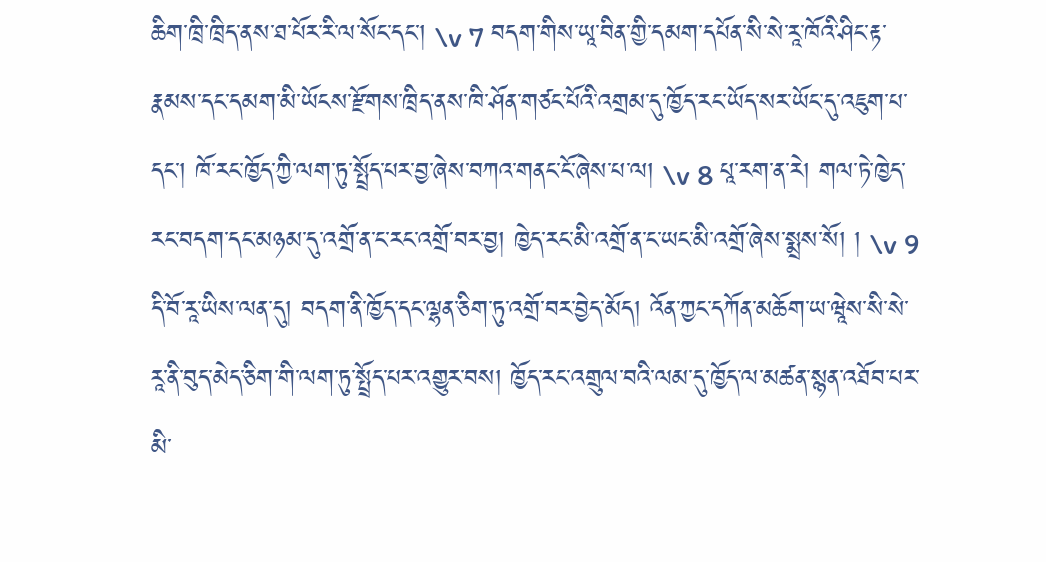ཆིག་ཁྲི་ཁྲིད་ནས་ཐ་པོར་རི་ལ་སོང་དང་། \v 7 བདག་གིས་ཡཱ་བིན་གྱི་དམག་དཔོན་སི་སེ་རཱ་ཁོའི་ཤིང་རྟ་རྣམས་དང་དམག་མི་ཡོངས་རྫོགས་ཁྲིད་ནས་ཁི་ཤོན་གཙང་པོའི་འགྲམ་དུ་ཁྱོད་རང་ཡོད་སར་ཡོང་དུ་འཇུག་པ་དང་། ཁོ་རང་ཁྱོད་ཀྱི་ལག་ཏུ་སྤྲོད་པར་བྱ་ཞེས་བཀའ་གནང་ངོ་ཞེས་པ་ལ། \v 8 པཱ་རག་ན་རེ། གལ་ཏེ་ཁྱེད་རང་བདག་དང་མཉམ་དུ་འགྲོ་ན་ང་རང་འགྲོ་བར་བྱ། ཁྱེད་རང་མི་འགྲོ་ན་ང་ཡང་མི་འགྲོ་ཞེས་སྨྲས་སོ། ། \v 9 དི་བོ་རཱ་ཡིས་ལན་དུ། བདག་ནི་ཁྱོད་དང་ལྷན་ཅིག་ཏུ་འགྲོ་བར་བྱེད་མོད། འོན་ཀྱང་དཀོན་མཆོག་ཡ་ཝཱེས་སི་སེ་རཱ་ནི་བུད་མེད་ཅིག་གི་ལག་ཏུ་སྤྲོད་པར་འགྱུར་བས། ཁྱོད་རང་འགྲུལ་བའི་ལམ་དུ་ཁྱོད་ལ་མཚན་སྙན་འཐོབ་པར་མི་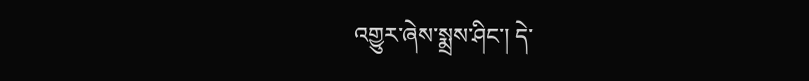འགྱུར་ཞེས་སྨྲས་ཤིང་། དེ་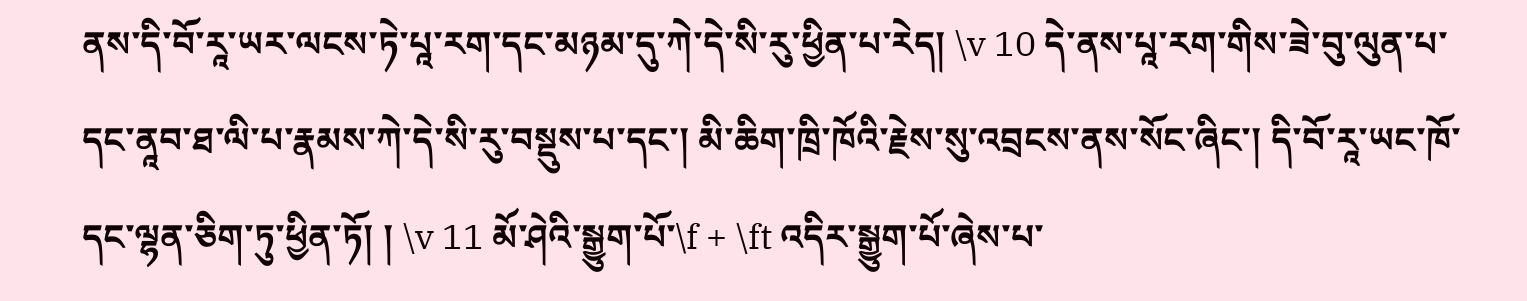ནས་དི་བོ་རཱ་ཡར་ལངས་ཏེ་པཱ་རག་དང་མཉམ་དུ་ཀེ་དེ་སི་རུ་ཕྱིན་པ་རེད། \v 10 དེ་ནས་པཱ་རག་གིས་ཟེ་བུ་ལུན་པ་དང་ནཱབ་ཐ་ལི་པ་རྣམས་ཀེ་དེ་སི་རུ་བསྡུས་པ་དང་། མི་ཆིག་ཁྲི་ཁོའི་རྗེས་སུ་འབྲངས་ནས་སོང་ཞིང་། དི་བོ་རཱ་ཡང་ཁོ་དང་ལྷན་ཅིག་ཏུ་ཕྱིན་ཏོ། ། \v 11 མོ་ཤེའི་སྒྱུག་པོ་\f + \ft འདིར་སྒྱུག་པོ་ཞེས་པ་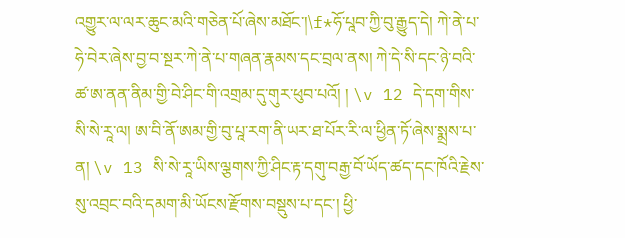འགྱུར་ལ་ལར་ཆུང་མའི་གཅེན་པོ་ཞེས་མཐོང་།\f*ཧོ་པཱབ་ཀྱི་བུ་རྒྱུད་དེ། ཀེ་ནེ་པ་ཧེ་བེར་ཞེས་བྱ་བ་སྔར་ཀེ་ནེ་པ་གཞན་རྣམས་དང་བྲལ་ནས། ཀེ་དེ་སི་དང་ཉེ་བའི་ཚ་ཨ་ནན་ནིམ་གྱི་བེ་ཤིང་གི་འགྲམ་དུ་གུར་ཕུབ་པའོ། ། \v 12 དེ་དག་གིས་སི་སེ་རཱ་ལ། ཨ་བི་ནོ་ཨམ་གྱི་བུ་པཱ་རག་ནི་ཡར་ཐ་པོར་རི་ལ་ཕྱིན་ཏོ་ཞེས་སྨྲས་པ་ན། \v 13 སི་སེ་རཱ་ཡིས་ལྕགས་ཀྱི་ཤིང་རྟ་དགུ་བརྒྱ་བོ་ཡོད་ཚད་དང་ཁོའི་རྗེས་སུ་འབྲང་བའི་དམག་མི་ཡོངས་རྫོགས་བསྡུས་པ་དང་། ཕྱི་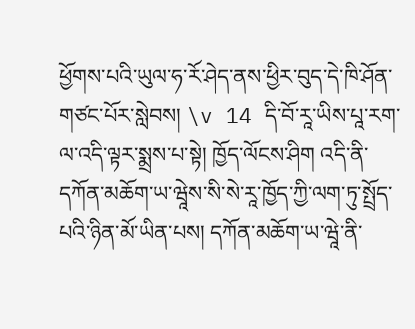ཕྱོགས་པའི་ཡུལ་ཧ་རོ་ཤེད་ནས་ཕྱིར་བུད་དེ་ཁི་ཤོན་གཙང་པོར་སླེབས། \v 14 དི་བོ་རཱ་ཡིས་པཱ་རག་ལ་འདི་ལྟར་སྨྲས་པ་སྟེ། ཁྱོད་ལོངས་ཤིག འདི་ནི་དཀོན་མཆོག་ཡ་ཝཱེས་སི་སེ་རཱ་ཁྱོད་ཀྱི་ལག་ཏུ་སྤྲོད་པའི་ཉིན་མོ་ཡིན་པས། དཀོན་མཆོག་ཡ་ཝཱེ་ནི་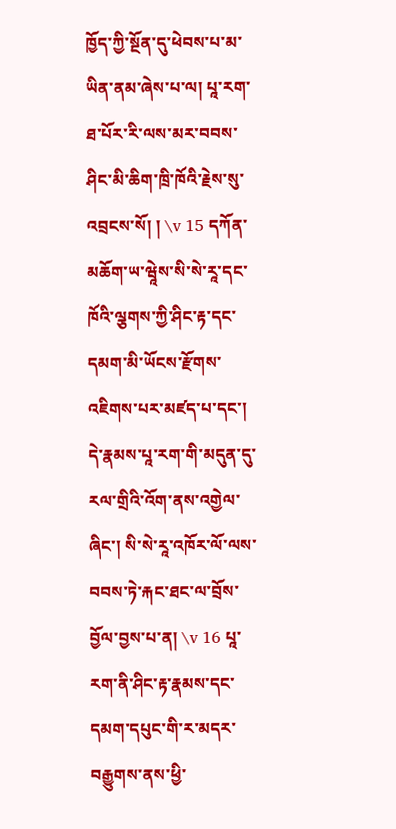ཁྱོད་ཀྱི་སྔོན་དུ་ཕེབས་པ་མ་ཡིན་ནམ་ཞེས་པ་ལ། པཱ་རག་ཐ་པོར་རི་ལས་མར་བབས་ཤིང་མི་ཆིག་ཁྲི་ཁོའི་རྗེས་སུ་འབྲངས་སོ། ། \v 15 དཀོན་མཆོག་ཡ་ཝཱེས་སི་སེ་རཱ་དང་ཁོའི་ལྕགས་ཀྱི་ཤིང་རྟ་དང་དམག་མི་ཡོངས་རྫོགས་འཇིགས་པར་མཛད་པ་དང་། དེ་རྣམས་པཱ་རག་གི་མདུན་དུ་རལ་གྲིའི་འོག་ནས་འགྱེལ་ཞིང་། སི་སེ་རཱ་འཁོར་ལོ་ལས་བབས་ཏེ་རྐང་ཐང་ལ་བྲོས་བྱོལ་བྱས་པ་ན། \v 16 པཱ་རག་ནི་ཤིང་རྟ་རྣམས་དང་དམག་དཔུང་གི་ར་མདར་བརྒྱུགས་ནས་ཕྱི་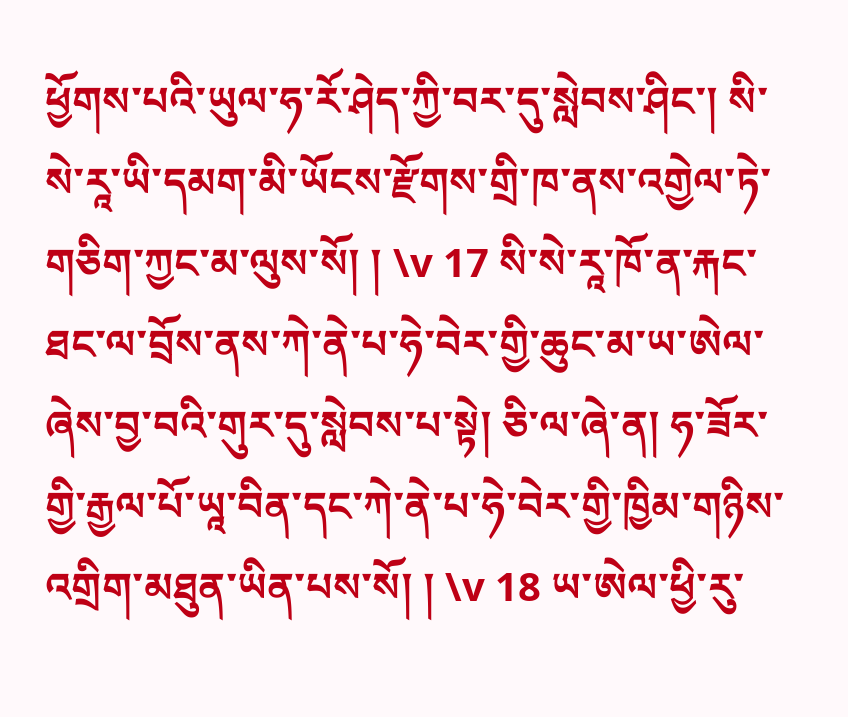ཕྱོགས་པའི་ཡུལ་ཧ་རོ་ཤེད་ཀྱི་བར་དུ་སླེབས་ཤིང་། སི་སེ་རཱ་ཡི་དམག་མི་ཡོངས་རྫོགས་གྲི་ཁ་ནས་འགྱེལ་ཏེ་གཅིག་ཀྱང་མ་ལུས་སོ། ། \v 17 སི་སེ་རཱ་ཁོ་ན་རྐང་ཐང་ལ་བྲོས་ནས་ཀེ་ནེ་པ་ཧེ་བེར་གྱི་ཆུང་མ་ཡ་ཨེལ་ཞེས་བྱ་བའི་གུར་དུ་སླེབས་པ་སྟེ། ཅི་ལ་ཞེ་ན། ཧ་ཟོར་གྱི་རྒྱལ་པོ་ཡཱ་བིན་དང་ཀེ་ནེ་པ་ཧེ་བེར་གྱི་ཁྱིམ་གཉིས་འགྲིག་མཐུན་ཡིན་པས་སོ། ། \v 18 ཡ་ཨེལ་ཕྱི་རུ་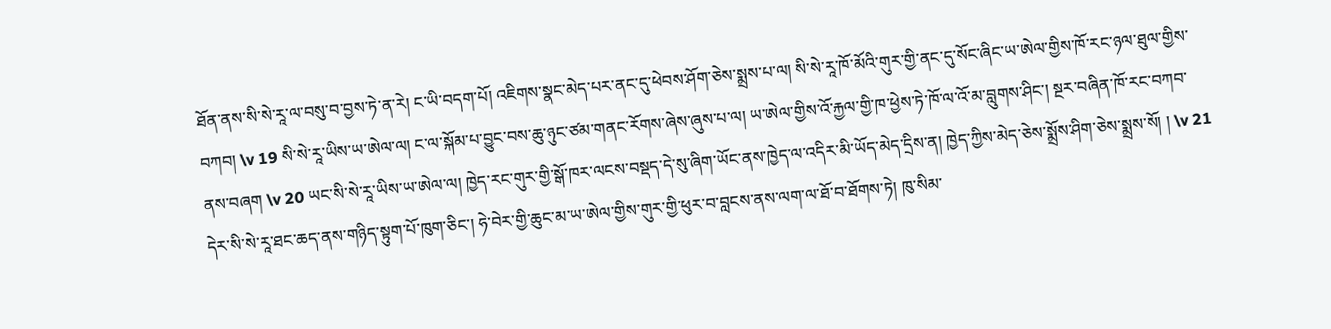ཐོན་ནས་སི་སེ་རཱ་ལ་བསུ་བ་བྱས་ཏེ་ན་རེ། ང་ཡི་བདག་པོ། འཇིགས་སྣང་མེད་པར་ནང་དུ་ཕེབས་ཤོག་ཅེས་སྨྲས་པ་ལ། སི་སེ་རཱ་ཁོ་མོའི་གུར་གྱི་ནང་དུ་སོང་ཞིང་ཡ་ཨེལ་གྱིས་ཁོ་རང་ཉལ་ཐུལ་གྱིས་བཀབ། \v 19 སི་སེ་རཱ་ཡིས་ཡ་ཨེལ་ལ། ང་ལ་སྐོམ་པ་བྱུང་བས་ཆུ་ཉུང་ཙམ་གནང་རོགས་ཞེས་ཞུས་པ་ལ། ཡ་ཨེལ་གྱིས་འོ་རྐྱལ་གྱི་ཁ་ཕྱེས་ཏེ་ཁོ་ལ་འོ་མ་བླུགས་ཤིང་། སྔར་བཞིན་ཁོ་རང་བཀབ་ནས་བཞག \v 20 ཡང་སི་སེ་རཱ་ཡིས་ཡ་ཨེལ་ལ། ཁྱེད་རང་གུར་གྱི་སྒོ་ཁར་ལངས་བསྡད་དེ་སུ་ཞིག་ཡོང་ནས་ཁྱེད་ལ་འདིར་མི་ཡོད་མེད་དྲིས་ན། ཁྱེད་ཀྱིས་མེད་ཅེས་སྨྲོས་ཤིག་ཅེས་སྨྲས་སོ། ། \v 21 དེར་སི་སེ་རཱ་ཐང་ཆད་ནས་གཉིད་སྟུག་པོ་ཁུག་ཅིང་། ཧེ་བེར་གྱི་ཆུང་མ་ཡ་ཨེལ་གྱིས་གུར་གྱི་ཕུར་བ་བླངས་ནས་ལག་ལ་ཐོ་བ་ཐོགས་ཏེ། ཁུ་སིམ་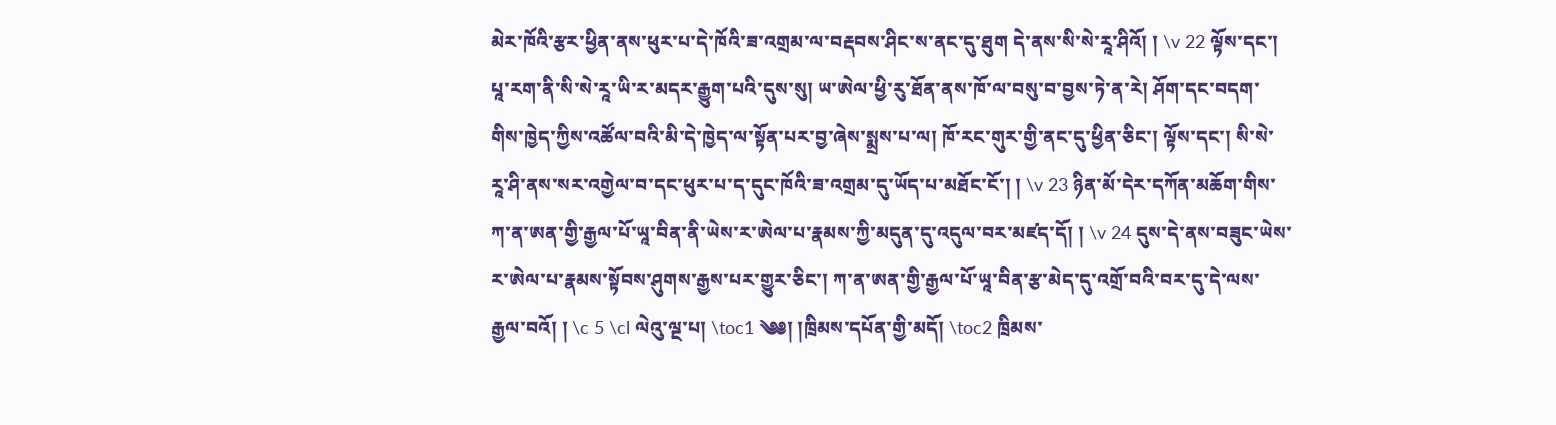མེར་ཁོའི་རྩར་ཕྱིན་ནས་ཕུར་པ་དེ་ཁོའི་ཟ་འགྲམ་ལ་བརྡབས་ཤིང་ས་ནང་དུ་ཐུག དེ་ནས་སི་སེ་རཱ་ཤིའོ། ། \v 22 ལྟོས་དང་། པཱ་རག་ནི་སི་སེ་རཱ་ཡི་ར་མདར་རྒྱུག་པའི་དུས་སུ། ཡ་ཨེལ་ཕྱི་རུ་ཐོན་ནས་ཁོ་ལ་བསུ་བ་བྱས་ཏེ་ན་རེ། ཤོག་དང་བདག་གིས་ཁྱེད་ཀྱིས་འཚོལ་བའི་མི་དེ་ཁྱེད་ལ་སྟོན་པར་བྱ་ཞེས་སྨྲས་པ་ལ། ཁོ་རང་གུར་གྱི་ནང་དུ་ཕྱིན་ཅིང་། ལྟོས་དང་། སི་སེ་རཱ་ཤི་ནས་སར་འགྱེལ་བ་དང་ཕུར་པ་ད་དུང་ཁོའི་ཟ་འགྲམ་དུ་ཡོད་པ་མཐོང་ངོ་། ། \v 23 ཉིན་མོ་དེར་དཀོན་མཆོག་གིས་ཀ་ན་ཨན་གྱི་རྒྱལ་པོ་ཡཱ་བིན་ནི་ཡེས་ར་ཨེལ་པ་རྣམས་ཀྱི་མདུན་དུ་འདུལ་བར་མཛད་དོ། ། \v 24 དུས་དེ་ནས་བཟུང་ཡེས་ར་ཨེལ་པ་རྣམས་སྟོབས་ཤུགས་རྒྱས་པར་གྱུར་ཅིང་། ཀ་ན་ཨན་གྱི་རྒྱལ་པོ་ཡཱ་བིན་རྩ་མེད་དུ་འགྲོ་བའི་བར་དུ་དེ་ལས་རྒྱལ་བའོ། ། \c 5 \cl ལེའུ་ལྔ་པ། \toc1 ༄༅། །ཁྲིམས་དཔོན་གྱི་མདོ། \toc2 ཁྲིམས་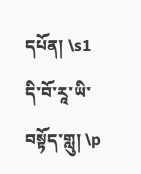དཔོན། \s1 དི་བོ་རཱ་ཡི་བསྟོད་གླུ། \p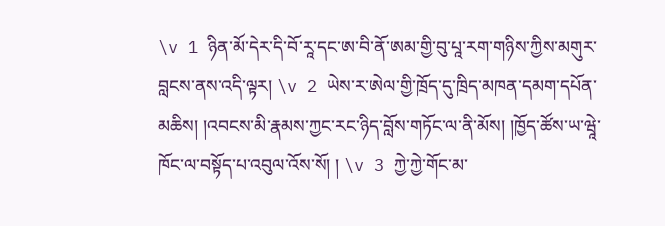\v 1 ཉིན་མོ་དེར་དི་བོ་རཱ་དང་ཨ་བི་ནོ་ཨམ་གྱི་བུ་པཱ་རག་གཉིས་ཀྱིས་མགུར་བླངས་ནས་འདི་ལྟར། \v 2 ཡེས་ར་ཨེལ་གྱི་ཁྲོད་དུ་ཁྲིད་མཁན་དམག་དཔོན་མཆིས། །འབངས་མི་རྣམས་ཀྱང་རང་ཉིད་བློས་གཏོང་ལ་ནི་མོས། །ཁྱོད་ཚོས་ཡ་ཝཱེ་ཁོང་ལ་བསྟོད་པ་འབུལ་འོས་སོ། ། \v 3 ཀྱེ་ཀྱེ་གོང་མ་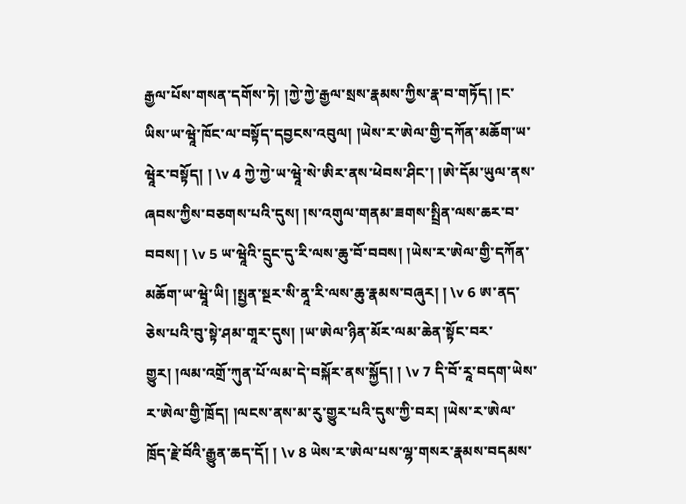རྒྱལ་པོས་གསན་དགོས་ཏེ། །ཀྱེ་ཀྱེ་རྒྱལ་སྲས་རྣམས་ཀྱིས་རྣ་བ་གཏོད། །ང་ཡིས་ཡ་ཝཱེ་ཁོང་ལ་བསྟོད་དབྱངས་འབུལ། །ཡེས་ར་ཨེལ་གྱི་དཀོན་མཆོག་ཡ་ཝཱེར་བསྟོད། ། \v 4 ཀྱེ་ཀྱེ་ཡ་ཝཱེ་སེ་ཨིར་ནས་ཕེབས་ཤིང་། །ཨེ་དོམ་ཡུལ་ནས་ཞབས་ཀྱིས་བཅགས་པའི་དུས། །ས་འགུལ་གནམ་ཟགས་སྤྲིན་ལས་ཆར་བ་བབས། ། \v 5 ཡ་ཝཱེའི་དྲུང་དུ་རི་ལས་ཆུ་བོ་བབས། །ཡེས་ར་ཨེལ་གྱི་དཀོན་མཆོག་ཡ་ཝཱེ་ཡི། །སྤྱན་སྔར་སི་ནཱ་རི་ལས་ཆུ་རྣམས་བཞུར། ། \v 6 ཨ་ནད་ཅེས་པའི་བུ་སྟེ་ཤམ་གཱར་དུས། །ཡ་ཨེལ་ཉིན་མོར་ལམ་ཆེན་སྟོང་བར་གྱུར། །ལམ་འགྲོ་ཀུན་པོ་ལམ་དེ་བསྐོར་ནས་སྐྱོད། ། \v 7 དི་བོ་རཱ་བདག་ཡེས་ར་ཨེལ་གྱི་ཁྲོད། །ལངས་ནས་མ་རུ་གྱུར་པའི་དུས་ཀྱི་བར། །ཡེས་ར་ཨེལ་ཁྲོད་རྗེ་བོའི་རྒྱུན་ཆད་དོ། ། \v 8 ཡེས་ར་ཨེལ་པས་ལྷ་གསར་རྣམས་བདམས་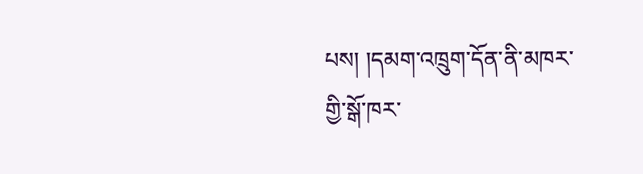པས། །དམག་འཁྲུག་དོན་ནི་མཁར་གྱི་སྒོ་ཁར་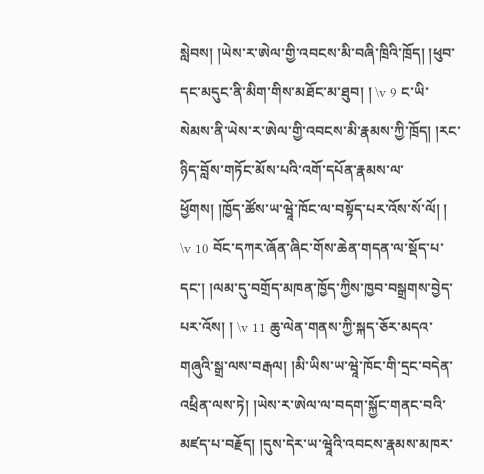སླེབས། །ཡེས་ར་ཨེལ་གྱི་འབངས་མི་བཞི་ཁྲིའི་ཁྲོད། །ཕུབ་དང་མདུང་ནི་མིག་གིས་མཐོང་མ་ཐུབ། ། \v 9 ང་ཡི་སེམས་ནི་ཡེས་ར་ཨེལ་གྱི་འབངས་མི་རྣམས་ཀྱི་ཁྲོད། །རང་ཉིད་བློས་གཏོང་མོས་པའི་འགོ་དཔོན་རྣམས་ལ་ཕྱོགས། །ཁྱོད་ཚོས་ཡ་ཝཱེ་ཁོང་ལ་བསྟོད་པར་འོས་སོ་ལོ། ། \v 10 བོང་དཀར་ཞོན་ཞིང་གོས་ཆེན་གདན་ལ་སྡོད་པ་དང་། །ལམ་དུ་བགྲོད་མཁན་ཁྱོད་ཀྱིས་ཁྱབ་བསྒྲགས་བྱེད་པར་འོས། ། \v 11 ཆུ་ལེན་གནས་ཀྱི་སྐད་ཅོར་མདའ་གཞུའི་སྒྲ་ལས་བརྒལ། །མི་ཡིས་ཡ་ཝཱེ་ཁོང་གི་དྲང་བདེན་འཕྲིན་ལས་ཏེ། །ཡེས་ར་ཨེལ་ལ་བདག་སྐྱོང་གནང་བའི་མཛད་པ་བརྗོད། །དུས་དེར་ཡ་ཝཱེའི་འབངས་རྣམས་མཁར་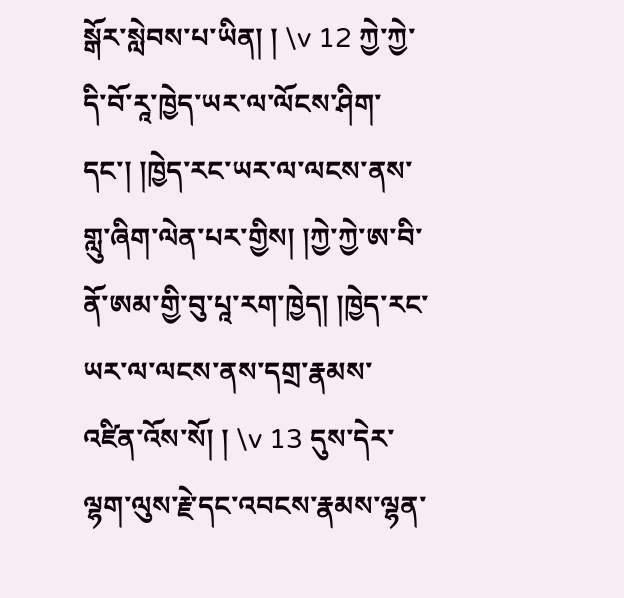སྒོར་སླེབས་པ་ཡིན། ། \v 12 ཀྱེ་ཀྱེ་དི་བོ་རཱ་ཁྱེད་ཡར་ལ་ལོངས་ཤིག་དང་། །ཁྱེད་རང་ཡར་ལ་ལངས་ནས་གླུ་ཞིག་ལེན་པར་གྱིས། །ཀྱེ་ཀྱེ་ཨ་བི་ནོ་ཨམ་གྱི་བུ་པཱ་རག་ཁྱེད། །ཁྱེད་རང་ཡར་ལ་ལངས་ནས་དགྲ་རྣམས་འཛིན་འོས་སོ། ། \v 13 དུས་དེར་ལྷག་ལུས་རྗེ་དང་འབངས་རྣམས་ལྷན་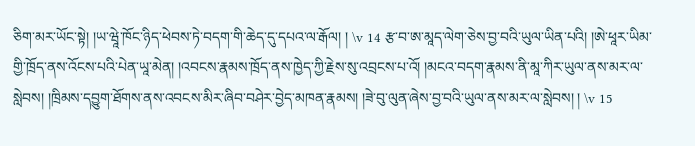ཅིག་མར་ཡོང་སྟེ། །ཡ་ཝཱེ་ཁོང་ཉིད་ཕེབས་ཏེ་བདག་གི་ཆེད་དུ་དཔའ་ལ་རྒོལ། ། \v 14 རྩ་བ་ཨ་མཱད་ལེག་ཅེས་བྱ་བའི་ཡུལ་ཡིན་པའི། །ཨེ་ཕཱར་ཡིམ་གྱི་ཁྲོད་ནས་འོངས་པའི་པེན་ཡཱ་མེན། །འབངས་རྣམས་ཁྲོད་ནས་ཁྱེད་ཀྱི་རྗེས་སུ་འབྲངས་པ་འོ། །མངའ་བདག་རྣམས་ནི་མཱ་ཀིར་ཡུལ་ནས་མར་ལ་སླེབས། །ཁྲིམས་དབྱུག་ཐོགས་ནས་འབངས་མིར་ཞིབ་བཤེར་བྱེད་མཁན་རྣམས། །ཟེ་བུ་ལུན་ཞེས་བྱ་བའི་ཡུལ་ནས་མར་ལ་སླེབས། ། \v 15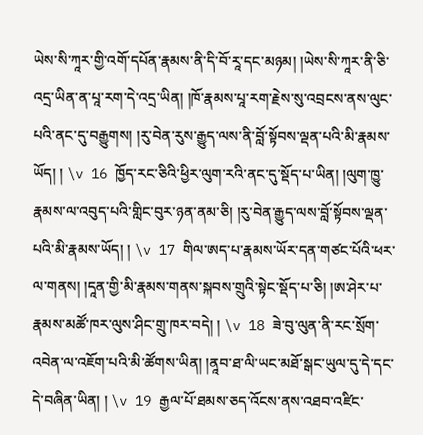ཡེས་སི་ཀཱར་གྱི་འགོ་དཔོན་རྣམས་ནི་དི་བོ་རཱ་དང་མཉམ། །ཡེས་སི་ཀཱར་ནི་ཅི་འདྲ་ཡིན་ན་པཱ་རག་དེ་འདྲ་ཡིན། །ཁོ་རྣམས་པཱ་རག་རྗེས་སུ་འབྲངས་ནས་ལུང་པའི་ནང་དུ་བརྒྱུགས། །རུ་བེན་རུས་རྒྱུད་ལས་ནི་བློ་སྟོབས་ལྡན་པའི་མི་རྣམས་ཡོད། ། \v 16 ཁྱོད་རང་ཅིའི་ཕྱིར་ལུག་རའི་ནང་དུ་སྡོད་པ་ཡིན། །ལུག་ཁྱུ་རྣམས་ལ་འབུད་པའི་གླིང་བུར་ཉན་ནམ་ཅི། །རུ་བེན་རྒྱུད་ལས་བློ་སྟོབས་ལྡན་པའི་མི་རྣམས་ཡོད། ། \v 17 གིལ་ཨད་པ་རྣམས་ཡོར་དན་གཙང་པོའི་ཕར་ལ་གནས། །དཱན་གྱི་མི་རྣམས་གནས་སྐབས་གྲུའི་སྟེང་སྡོད་པ་ཅི། །ཨ་ཤེར་པ་རྣམས་མཚོ་ཁར་ལུས་ཤིང་གྲུ་ཁར་བདེ། ། \v 18 ཟེ་བུ་ལུན་ནི་རང་སྲོག་འབེན་ལ་འཇོག་པའི་མི་ཚོགས་ཡིན། །ནཱབ་ཐ་ལི་ཡང་མཐོ་སྒང་ཡུལ་དུ་དེ་དང་དེ་བཞིན་ཡིན། ། \v 19 རྒྱལ་པོ་ཐམས་ཅད་འོངས་ནས་འཐབ་འཛིང་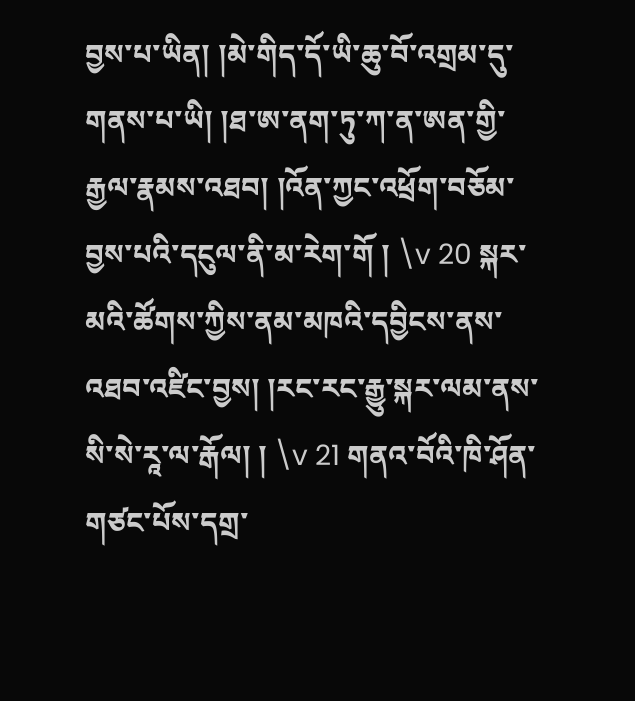བྱས་པ་ཡིན། །མེ་གིད་དོ་ཡི་ཆུ་བོ་འགྲམ་དུ་གནས་པ་ཡི། །ཐ་ཨ་ནག་ཏུ་ཀ་ན་ཨན་གྱི་རྒྱལ་རྣམས་འཐབ། །འོན་ཀྱང་འཕྲོག་བཅོམ་བྱས་པའི་དངུལ་ནི་མ་རེག་གོ ། \v 20 སྐར་མའི་ཚོགས་ཀྱིས་ནམ་མཁའི་དབྱིངས་ནས་འཐབ་འཛིང་བྱས། །རང་རང་རྒྱུ་སྐར་ལམ་ནས་སི་སེ་རཱ་ལ་རྒོལ། ། \v 21 གནའ་བོའི་ཁི་ཤོན་གཙང་པོས་དགྲ་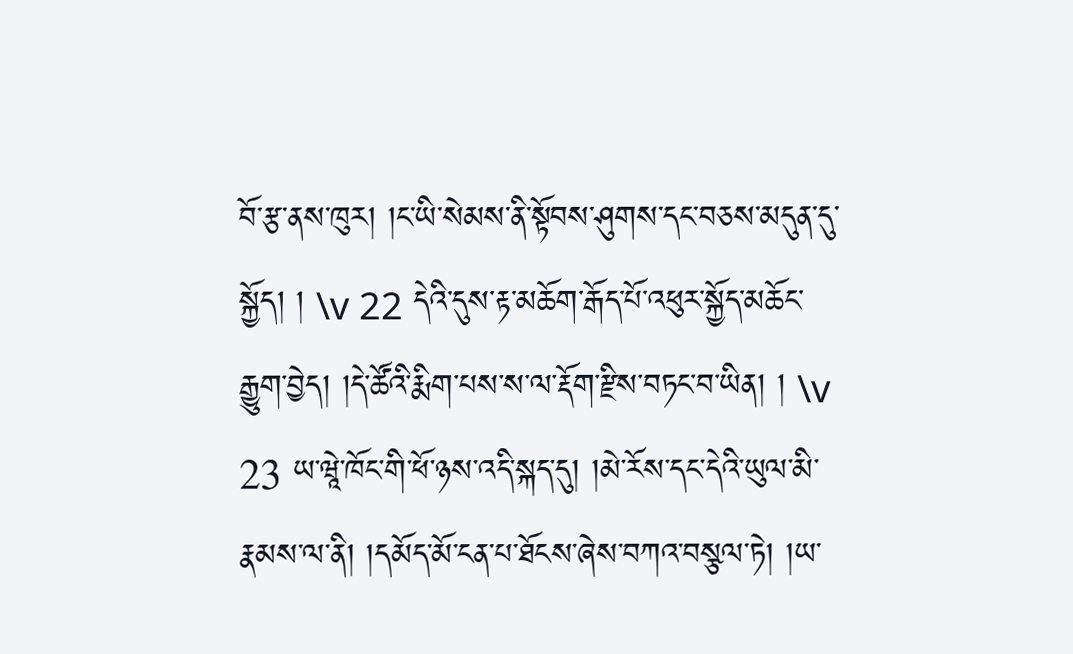བོ་རྩ་ནས་ཁུར། །ང་ཡི་སེམས་ནི་སྟོབས་ཤུགས་དང་བཅས་མདུན་དུ་སྐྱོད། ། \v 22 དེའི་དུས་རྟ་མཆོག་རྒོད་པོ་འཕུར་སྐྱོད་མཆོང་རྒྱུག་བྱེད། །དེ་ཚོའི་རྨིག་པས་ས་ལ་རྡོག་རྫིས་བཏང་བ་ཡིན། ། \v 23 ཡ་ཝཱེ་ཁོང་གི་ཕོ་ཉས་འདི་སྐད་དུ། །མེ་རོས་དང་དེའི་ཡུལ་མི་རྣམས་ལ་ནི། །དམོད་མོ་ངན་པ་ཐོངས་ཞེས་བཀའ་བསྩལ་ཏེ། །ཡ་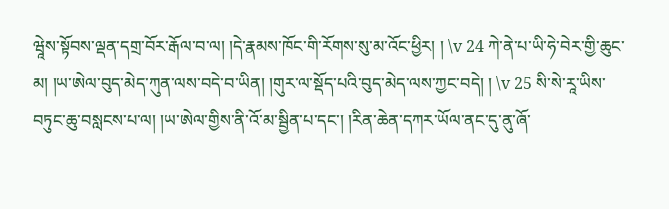ཝཱེས་སྟོབས་ལྡན་དགྲ་བོར་རྒོལ་བ་ལ། །དེ་རྣམས་ཁོང་གི་རོགས་སུ་མ་འོང་ཕྱིར། ། \v 24 ཀེ་ནེ་པ་ཡི་ཧེ་བེར་གྱི་ཆུང་མ། །ཡ་ཨེལ་བུད་མེད་ཀུན་ལས་བདེ་བ་ཡིན། །གུར་ལ་སྡོད་པའི་བུད་མེད་ལས་ཀྱང་བདེ། ། \v 25 སི་སེ་རཱ་ཡིས་བཏུང་ཆུ་བསླངས་པ་ལ། །ཡ་ཨེལ་གྱིས་ནི་འོ་མ་སྦྱིན་པ་དང་། །རིན་ཆེན་དཀར་ཡོལ་ནང་དུ་ནུ་ཞོ་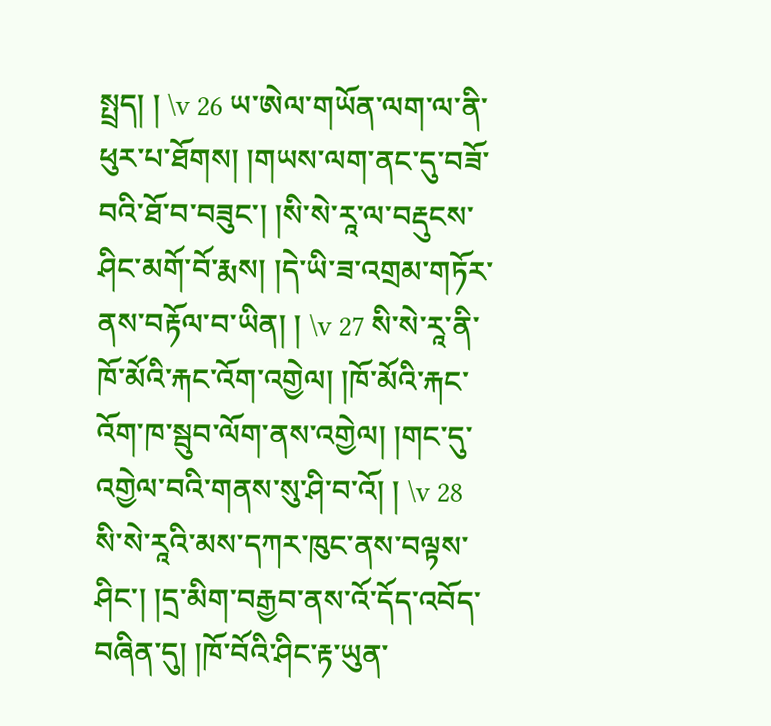སྤྲད། ། \v 26 ཡ་ཨེལ་གཡོན་ལག་ལ་ནི་ཕུར་པ་ཐོགས། །གཡས་ལག་ནང་དུ་བཟོ་བའི་ཐོ་བ་བཟུང་། །སི་སེ་རཱ་ལ་བརྡུངས་ཤིང་མགོ་བོ་རྨས། །དེ་ཡི་ཟ་འགྲམ་གཏོར་ནས་བརྟོལ་བ་ཡིན། ། \v 27 སི་སེ་རཱ་ནི་ཁོ་མོའི་རྐང་འོག་འགྱེལ། །ཁོ་མོའི་རྐང་འོག་ཁ་སྦུབ་ལོག་ནས་འགྱེལ། །གང་དུ་འགྱེལ་བའི་གནས་སུ་ཤི་བ་འོ། ། \v 28 སི་སེ་རཱའི་མས་དཀར་ཁུང་ནས་བལྟས་ཤིང་། །དྲ་མིག་བརྒྱབ་ནས་འོ་དོད་འབོད་བཞིན་དུ། །ཁོ་བོའི་ཤིང་རྟ་ཡུན་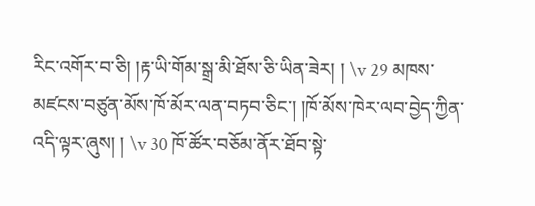རིང་འགོར་བ་ཅི། །རྟ་ཡི་གོམ་སྒྲ་མི་ཐོས་ཅི་ཡིན་ཟེར། ། \v 29 མཁས་མཛངས་བཙུན་མོས་ཁོ་མོར་ལན་བཏབ་ཅིང་། །ཁོ་མོས་ཁེར་ལབ་བྱེད་ཀྱིན་འདི་ལྟར་ཞུས། ། \v 30 ཁོ་ཚོར་བཅོམ་ནོར་ཐོབ་སྟེ་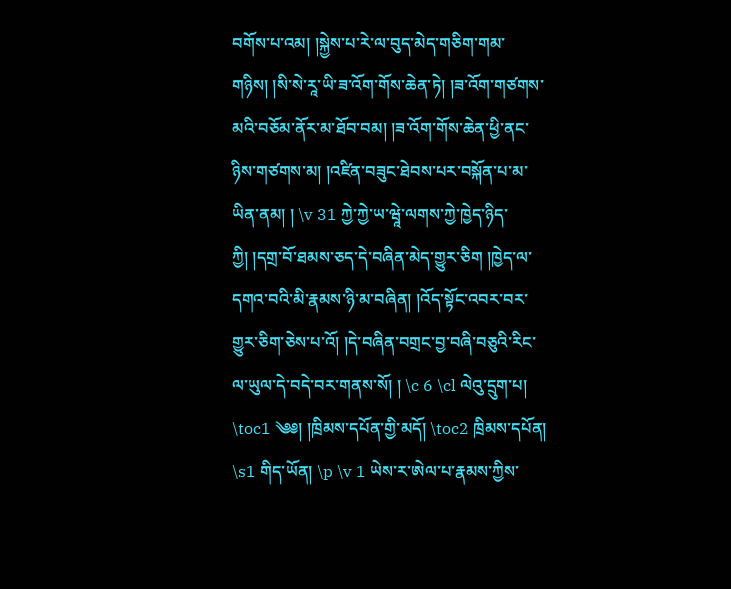བགོས་པ་འམ། །སྐྱེས་པ་རེ་ལ་བུད་མེད་གཅིག་གམ་གཉིས། །སི་སེ་རཱ་ཡི་ཟ་འོག་གོས་ཆེན་ཏེ། །ཟ་འོག་གཙགས་མའི་བཅོམ་ནོར་མ་ཐོབ་བམ། །ཟ་འོག་གོས་ཆེན་ཕྱི་ནང་ཉིས་གཙགས་མ། །འཛིན་བཟུང་ཐེབས་པར་བསྐོན་པ་མ་ཡིན་ནམ། ། \v 31 ཀྱེ་ཀྱེ་ཡ་ཝཱེ་ལགས་ཀྱེ་ཁྱེད་ཉིད་ཀྱི། །དགྲ་བོ་ཐམས་ཅད་དེ་བཞིན་མེད་གྱུར་ཅིག །ཁྱེད་ལ་དགའ་བའི་མི་རྣམས་ཉི་མ་བཞིན། །འོད་སྟོང་འབར་བར་གྱུར་ཅིག་ཅེས་པ་འོ། །དེ་བཞིན་བགྲང་བྱ་བཞི་བཅུའི་རིང་ལ་ཡུལ་དེ་བདེ་བར་གནས་སོ། ། \c 6 \cl ལེའུ་དྲུག་པ། \toc1 ༄༅། །ཁྲིམས་དཔོན་གྱི་མདོ། \toc2 ཁྲིམས་དཔོན། \s1 གིད་ཡོན། \p \v 1 ཡེས་ར་ཨེལ་པ་རྣམས་ཀྱིས་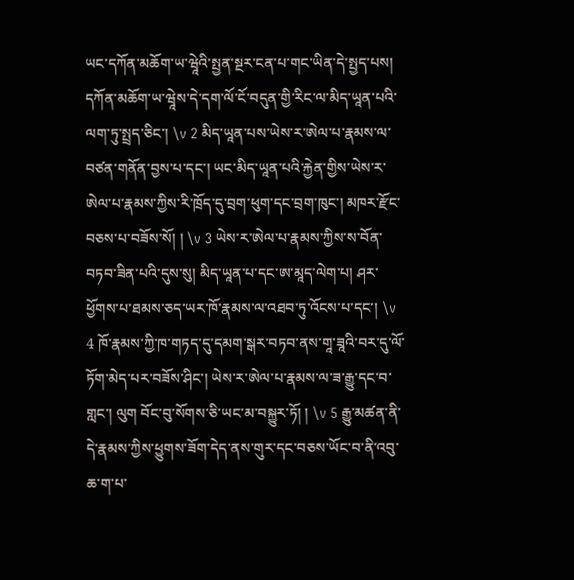ཡང་དཀོན་མཆོག་ཡ་ཝཱེའི་སྤྱན་སྔར་ངན་པ་གང་ཡིན་དེ་སྤྱད་པས། དཀོན་མཆོག་ཡ་ཝཱེས་དེ་དག་ལོ་ངོ་བདུན་གྱི་རིང་ལ་མིད་ཡཱན་པའི་ལག་ཏུ་སྤྲད་ཅིང་། \v 2 མིད་ཡཱན་པས་ཡེས་ར་ཨེལ་པ་རྣམས་ལ་བཙན་གནོན་བྱས་པ་དང་། ཡང་མིད་ཡཱན་པའི་རྐྱེན་གྱིས་ཡེས་ར་ཨེལ་པ་རྣམས་ཀྱིས་རི་ཁྲོད་དུ་བྲག་ཕུག་དང་བྲག་ཁུང་། མཁར་རྫོང་བཅས་པ་བཟོས་སོ། ། \v 3 ཡེས་ར་ཨེལ་པ་རྣམས་ཀྱིས་ས་བོན་བཏབ་ཟིན་པའི་དུས་སུ། མིད་ཡཱན་པ་དང་ཨ་མཱད་ལེག་པ། ཤར་ཕྱོགས་པ་ཐམས་ཅད་ཡར་ཁོ་རྣམས་ལ་འཐབ་ཏུ་འོངས་པ་དང་། \v 4 ཁོ་རྣམས་ཀྱི་ཁ་གཏད་དུ་དམག་སྒར་བཏབ་ནས་གཱ་ཟཱའི་བར་དུ་ལོ་ཏོག་མེད་པར་བཟོས་ཤིང་། ཡེས་ར་ཨེལ་པ་རྣམས་ལ་ཟ་རྒྱུ་དང་བ་གླང་། ལུག བོང་བུ་སོགས་ཅི་ཡང་མ་བསྐྱུར་ཏོ། ། \v 5 རྒྱུ་མཚན་ནི་དེ་རྣམས་ཀྱིས་ཕྱུགས་ཟོག་དེད་ནས་གུར་དང་བཅས་ཡོང་བ་ནི་འབུ་ཆ་ག་པ་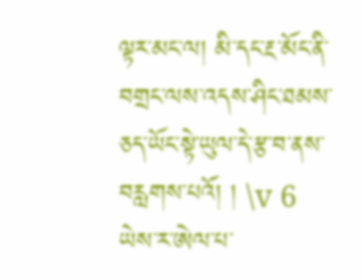ལྟར་མང་ལ། མི་དང་རྔ་མོང་ནི་བགྲང་ལས་འདས་ཤིང་ཐམས་ཅད་ཡོང་སྟེ་ཡུལ་དེ་རྩ་བ་ནས་བརླགས་པའོ། ། \v 6 ཡེས་ར་ཨེལ་པ་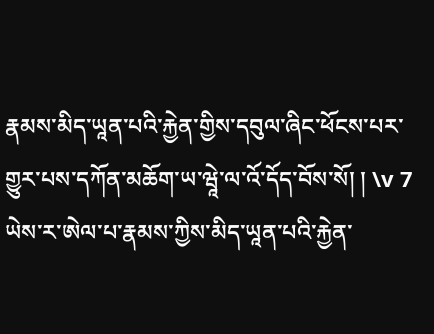རྣམས་མིད་ཡཱན་པའི་རྐྱེན་གྱིས་དབུལ་ཞིང་ཕོངས་པར་གྱུར་པས་དཀོན་མཆོག་ཡ་ཝཱེ་ལ་འོ་དོད་བོས་སོ། ། \v 7 ཡེས་ར་ཨེལ་པ་རྣམས་ཀྱིས་མིད་ཡཱན་པའི་རྐྱེན་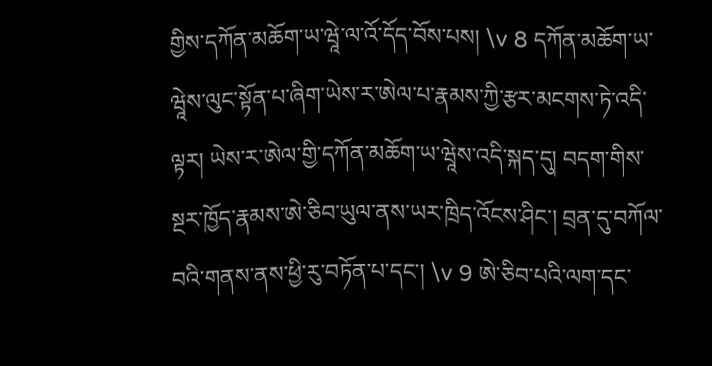གྱིས་དཀོན་མཆོག་ཡ་ཝཱེ་ལ་འོ་དོད་བོས་པས། \v 8 དཀོན་མཆོག་ཡ་ཝཱེས་ལུང་སྟོན་པ་ཞིག་ཡེས་ར་ཨེལ་པ་རྣམས་ཀྱི་རྩར་མངགས་ཏེ་འདི་ལྟར། ཡེས་ར་ཨེལ་གྱི་དཀོན་མཆོག་ཡ་ཝཱེས་འདི་སྐད་དུ། བདག་གིས་སྔར་ཁྱོད་རྣམས་ཨེ་ཅིབ་ཡུལ་ནས་ཡར་ཁྲིད་འོངས་ཤིང་། བྲན་དུ་བཀོལ་བའི་གནས་ནས་ཕྱི་རུ་བཏོན་པ་དང་། \v 9 ཨེ་ཅིབ་པའི་ལག་དང་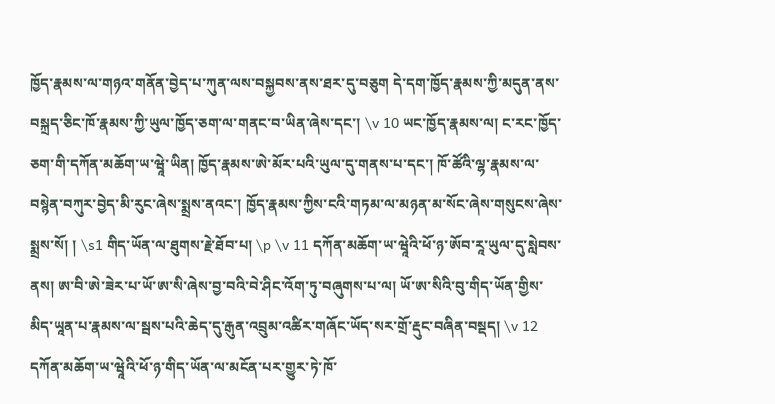ཁྱོད་རྣམས་ལ་གཉའ་གནོན་བྱེད་པ་ཀུན་ལས་བསྐྱབས་ནས་ཐར་དུ་བཅུག དེ་དག་ཁྱོད་རྣམས་ཀྱི་མདུན་ནས་བསྐྲད་ཅིང་ཁོ་རྣམས་ཀྱི་ཡུལ་ཁྱོད་ཅག་ལ་གནང་བ་ཡིན་ཞེས་དང་། \v 10 ཡང་ཁྱོད་རྣམས་ལ། ང་རང་ཁྱོད་ཅག་གི་དཀོན་མཆོག་ཡ་ཝཱེ་ཡིན། ཁྱོད་རྣམས་ཨེ་མོར་པའི་ཡུལ་དུ་གནས་པ་དང་། ཁོ་ཚོའི་ལྷ་རྣམས་ལ་བསྙེན་བཀུར་བྱེད་མི་རུང་ཞེས་སྨྲས་ནའང་། ཁྱོད་རྣམས་ཀྱིས་ངའི་གཏམ་ལ་མཉན་མ་སོང་ཞེས་གསུངས་ཞེས་སྨྲས་སོ། ། \s1 གིད་ཡོན་ལ་ཐུགས་རྗེ་ཐོབ་པ། \p \v 11 དཀོན་མཆོག་ཡ་ཝཱེའི་ཕོ་ཉ་ཨོབ་རཱ་ཡུལ་དུ་སླེབས་ནས། ཨ་བི་ཨེ་ཟེར་པ་ཡོ་ཨ་སི་ཞེས་བྱ་བའི་བེ་ཤིང་འོག་ཏུ་བཞུགས་པ་ལ། ཡོ་ཨ་སིའི་བུ་གིད་ཡོན་གྱིས་མིད་ཡཱན་པ་རྣམས་ལ་སྦས་པའི་ཆེད་དུ་རྒུན་འབྲུམ་འཚིར་གཞོང་ཡོད་སར་གྲོ་རྡུང་བཞིན་བསྡད། \v 12 དཀོན་མཆོག་ཡ་ཝཱེའི་ཕོ་ཉ་གིད་ཡོན་ལ་མངོན་པར་གྱུར་ཏེ་ཁོ་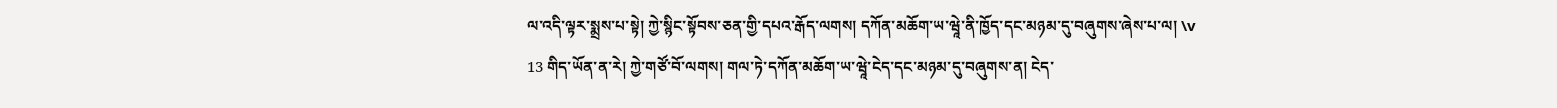ལ་འདི་ལྟར་སྨྲས་པ་སྟེ། ཀྱེ་སྙིང་སྟོབས་ཅན་གྱི་དཔའ་རྒོད་ལགས། དཀོན་མཆོག་ཡ་ཝཱེ་ནི་ཁྱོད་དང་མཉམ་དུ་བཞུགས་ཞེས་པ་ལ། \v 13 གིད་ཡོན་ན་རེ། ཀྱེ་གཙོ་བོ་ལགས། གལ་ཏེ་དཀོན་མཆོག་ཡ་ཝཱེ་ངེད་དང་མཉམ་དུ་བཞུགས་ན། ངེད་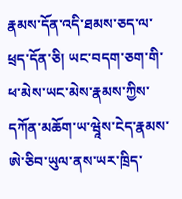རྣམས་དོན་འདི་ཐམས་ཅད་ལ་ཕྲད་དོན་ཅི། ཡང་བདག་ཅག་གི་ཕ་མེས་ཡང་མེས་རྣམས་ཀྱིས་དཀོན་མཆོག་ཡ་ཝཱེས་ངེད་རྣམས་ཨེ་ཅིབ་ཡུལ་ནས་ཡར་ཁྲིད་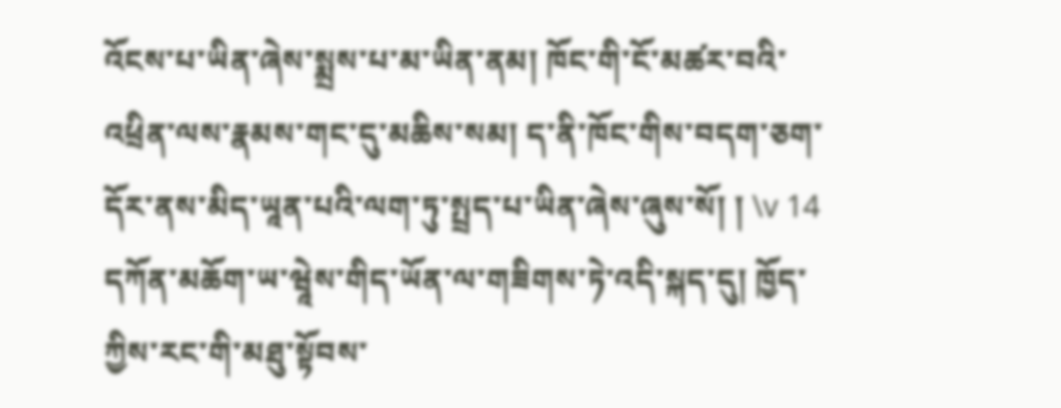འོངས་པ་ཡིན་ཞེས་སྨྲས་པ་མ་ཡིན་ནམ། ཁོང་གི་ངོ་མཚར་བའི་འཕྲིན་ལས་རྣམས་གང་དུ་མཆིས་སམ། ད་ནི་ཁོང་གིས་བདག་ཅག་དོར་ནས་མིད་ཡཱན་པའི་ལག་ཏུ་སྤྲད་པ་ཡིན་ཞེས་ཞུས་སོ། ། \v 14 དཀོན་མཆོག་ཡ་ཝཱེས་གིད་ཡོན་ལ་གཟིགས་ཏེ་འདི་སྐད་དུ། ཁྱོད་ཀྱིས་རང་གི་མཐུ་སྟོབས་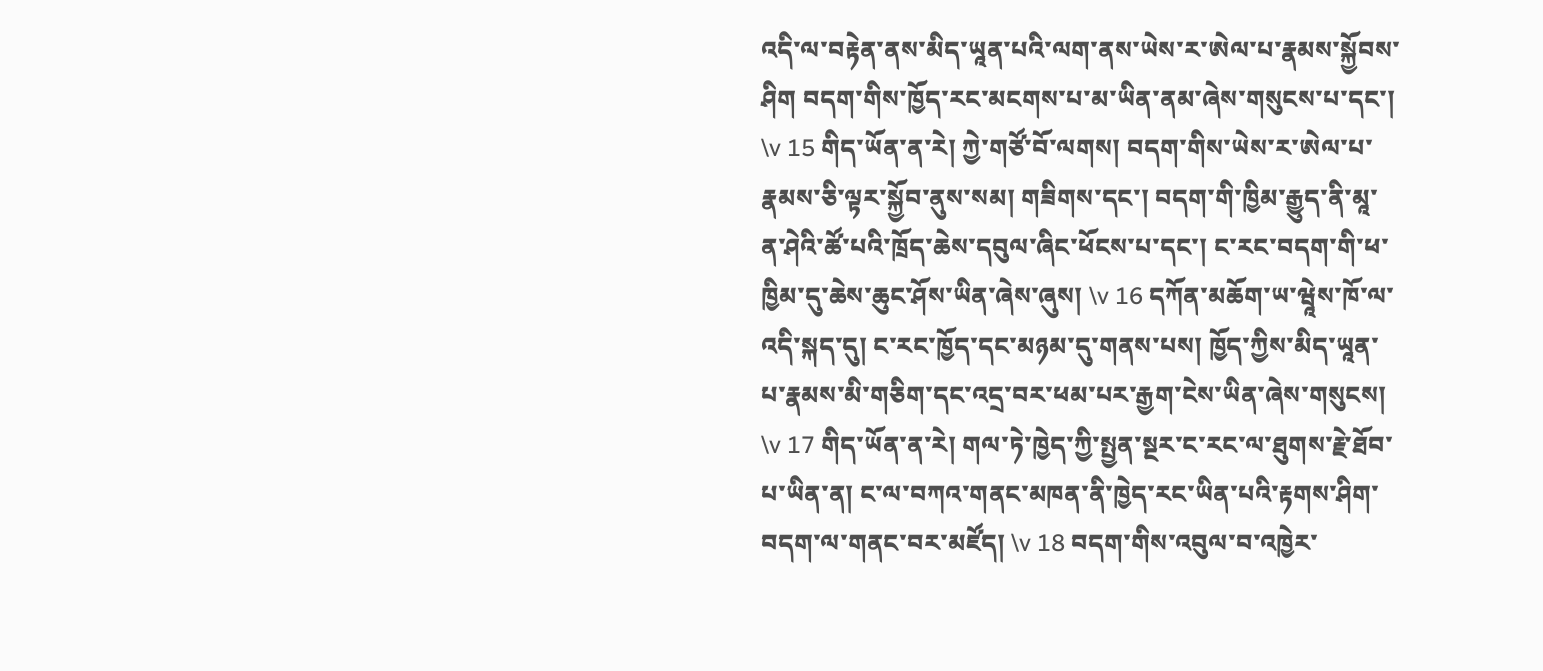འདི་ལ་བརྟེན་ནས་མིད་ཡཱན་པའི་ལག་ནས་ཡེས་ར་ཨེལ་པ་རྣམས་སྐྱོབས་ཤིག བདག་གིས་ཁྱོད་རང་མངགས་པ་མ་ཡིན་ནམ་ཞེས་གསུངས་པ་དང་། \v 15 གིད་ཡོན་ན་རེ། ཀྱེ་གཙོ་བོ་ལགས། བདག་གིས་ཡེས་ར་ཨེལ་པ་རྣམས་ཅི་ལྟར་སྐྱོབ་ནུས་སམ། གཟིགས་དང་། བདག་གི་ཁྱིམ་རྒྱུད་ནི་མཱ་ན་ཤེའི་ཚོ་པའི་ཁྲོད་ཆེས་དབུལ་ཞིང་ཕོངས་པ་དང་། ང་རང་བདག་གི་ཕ་ཁྱིམ་དུ་ཆེས་ཆུང་ཤོས་ཡིན་ཞེས་ཞུས། \v 16 དཀོན་མཆོག་ཡ་ཝཱེས་ཁོ་ལ་འདི་སྐད་དུ། ང་རང་ཁྱོད་དང་མཉམ་དུ་གནས་པས། ཁྱོད་ཀྱིས་མིད་ཡཱན་པ་རྣམས་མི་གཅིག་དང་འདྲ་བར་ཕམ་པར་རྒྱག་ངེས་ཡིན་ཞེས་གསུངས། \v 17 གིད་ཡོན་ན་རེ། གལ་ཏེ་ཁྱེད་ཀྱི་སྤྱན་སྔར་ང་རང་ལ་ཐུགས་རྗེ་ཐོབ་པ་ཡིན་ན། ང་ལ་བཀའ་གནང་མཁན་ནི་ཁྱེད་རང་ཡིན་པའི་རྟགས་ཤིག་བདག་ལ་གནང་བར་མཛོད། \v 18 བདག་གིས་འབུལ་བ་འཁྱེར་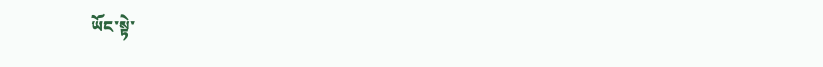ཡོང་སྟེ་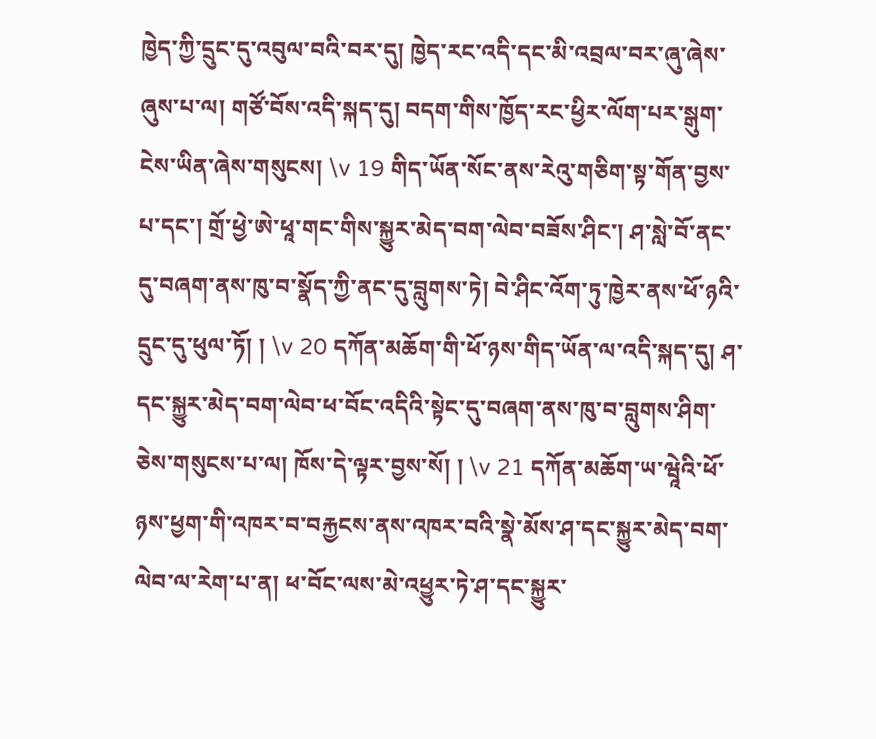ཁྱེད་ཀྱི་དྲུང་དུ་འབུལ་བའི་བར་དུ། ཁྱེད་རང་འདི་དང་མི་འབྲལ་བར་ཞུ་ཞེས་ཞུས་པ་ལ། གཙོ་བོས་འདི་སྐད་དུ། བདག་གིས་ཁྱོད་རང་ཕྱིར་ལོག་པར་སྒུག་ངེས་ཡིན་ཞེས་གསུངས། \v 19 གིད་ཡོན་སོང་ནས་རེའུ་གཅིག་སྟ་གོན་བྱས་པ་དང་། གྲོ་ཕྱེ་ཨེ་ཕཱ་གང་གིས་སྐྱུར་མེད་བག་ལེབ་བཟོས་ཤིང་། ཤ་སླེ་བོ་ནང་དུ་བཞག་ནས་ཁུ་བ་སྣོད་ཀྱི་ནང་དུ་བླུགས་ཏེ། བེ་ཤིང་འོག་ཏུ་ཁྱེར་ནས་ཕོ་ཉའི་དྲུང་དུ་ཕུལ་ཏོ། ། \v 20 དཀོན་མཆོག་གི་ཕོ་ཉས་གིད་ཡོན་ལ་འདི་སྐད་དུ། ཤ་དང་སྐྱུར་མེད་བག་ལེབ་ཕ་བོང་འདིའི་སྟེང་དུ་བཞག་ནས་ཁུ་བ་བླུགས་ཤིག་ཅེས་གསུངས་པ་ལ། ཁོས་དེ་ལྟར་བྱས་སོ། ། \v 21 དཀོན་མཆོག་ཡ་ཝཱེའི་ཕོ་ཉས་ཕྱག་གི་འཁར་བ་བརྐྱངས་ནས་འཁར་བའི་སྣེ་མོས་ཤ་དང་སྐྱུར་མེད་བག་ལེབ་ལ་རེག་པ་ན། ཕ་བོང་ལས་མེ་འཕྱུར་ཏེ་ཤ་དང་སྐྱུར་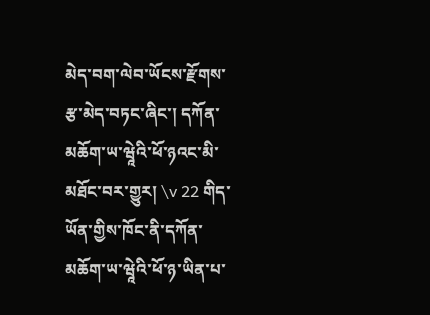མེད་བག་ལེབ་ཡོངས་རྫོགས་རྩ་མེད་བཏང་ཞིང་། དཀོན་མཆོག་ཡ་ཝཱེའི་ཕོ་ཉའང་མི་མཐོང་བར་གྱུར། \v 22 གིད་ཡོན་གྱིས་ཁོང་ནི་དཀོན་མཆོག་ཡ་ཝཱེའི་ཕོ་ཉ་ཡིན་པ་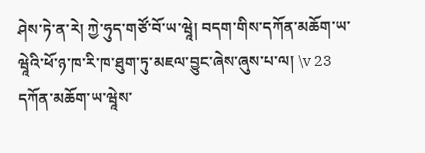ཤེས་ཏེ་ན་རེ། ཀྱེ་ཧུད་གཙོ་བོ་ཡ་ཝཱེ། བདག་གིས་དཀོན་མཆོག་ཡ་ཝཱེའི་ཕོ་ཉ་ཁ་རི་ཁ་ཐུག་ཏུ་མཇལ་བྱུང་ཞེས་ཞུས་པ་ལ། \v 23 དཀོན་མཆོག་ཡ་ཝཱེས་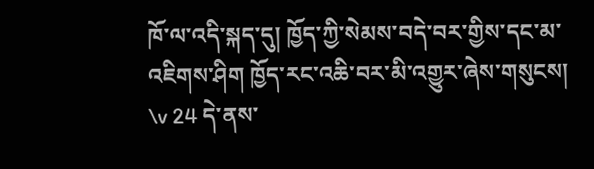ཁོ་ལ་འདི་སྐད་དུ། ཁྱོད་ཀྱི་སེམས་བདེ་བར་གྱིས་དང་མ་འཇིགས་ཤིག ཁྱོད་རང་འཆི་བར་མི་འགྱུར་ཞེས་གསུངས། \v 24 དེ་ནས་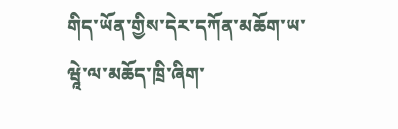གིད་ཡོན་གྱིས་དེར་དཀོན་མཆོག་ཡ་ཝཱེ་ལ་མཆོད་ཁྲི་ཞིག་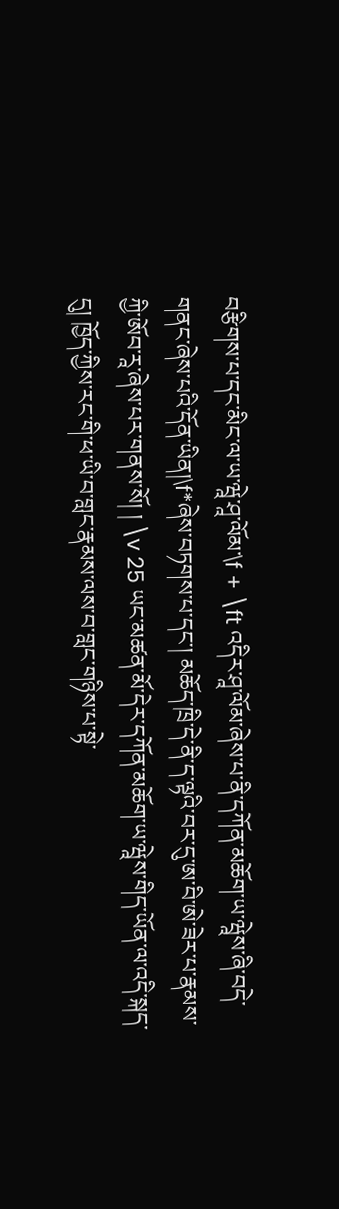བརྩིགས་པ་དང་མིང་ལ་ཡ་ཝཱེ་ཤཱ་ལོམ་\f + \ft འདིར་ཤཱ་ལོམ་ཞེས་པ་ནི་དཀོན་མཆོག་ཡ་ཝཱེས་ཞི་བདེ་གནང་ཞེས་པའི་དོན་ཡིན།\f*ཞེས་བཏགས་པ་དང་། མཆོད་ཁྲི་དེ་ནི་ད་ལྟའི་བར་དུ་ཨ་བི་ཨེ་ཟེར་པ་རྣམས་ཀྱི་ཨོབ་རཱ་ཞེས་པར་གནས་སོ། ། \v 25 ཡང་མཚན་མོ་དེར་དཀོན་མཆོག་ཡ་ཝཱེས་གིད་ཡོན་ལ་འདི་སྐད་དུ། ཁྱོད་ཀྱིས་རང་གི་ཕ་ཡི་བ་གླང་རྣམས་ལས་བ་གླང་གཉིས་པ་སྟེ་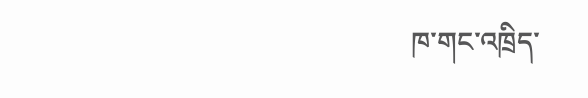ཁ་གང་འཁྲིད་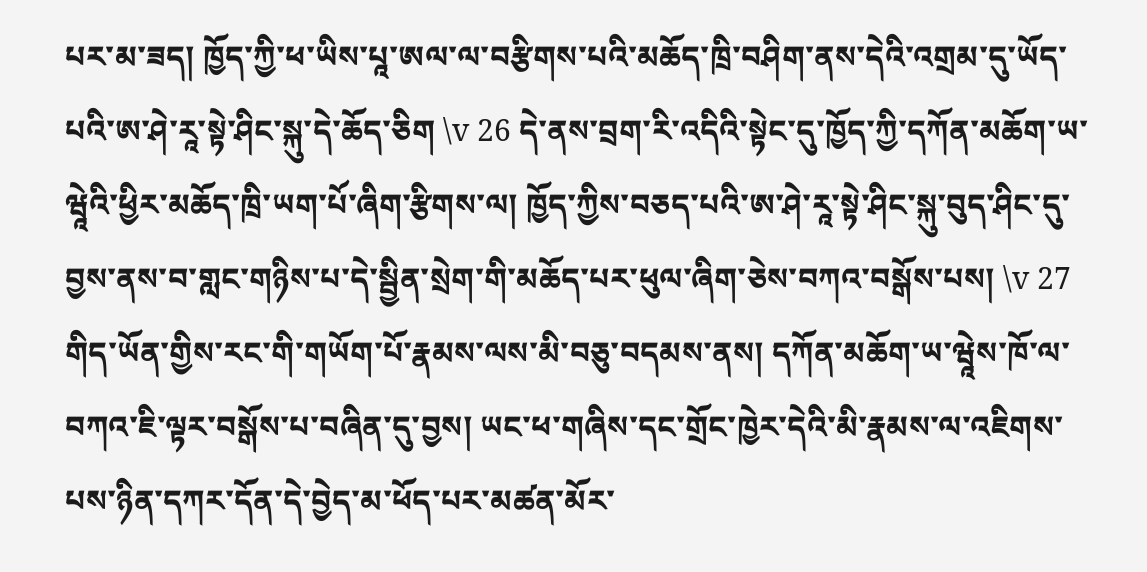པར་མ་ཟད། ཁྱོད་ཀྱི་ཕ་ཡིས་པཱ་ཨལ་ལ་བརྩིགས་པའི་མཆོད་ཁྲི་བཤིག་ནས་དེའི་འགྲམ་དུ་ཡོད་པའི་ཨ་ཤེ་རཱ་སྟེ་ཤིང་སྐུ་དེ་ཆོད་ཅིག \v 26 དེ་ནས་བྲག་རི་འདིའི་སྟེང་དུ་ཁྱོད་ཀྱི་དཀོན་མཆོག་ཡ་ཝཱེའི་ཕྱིར་མཆོད་ཁྲི་ཡག་པོ་ཞིག་རྩིགས་ལ། ཁྱོད་ཀྱིས་བཅད་པའི་ཨ་ཤེ་རཱ་སྟེ་ཤིང་སྐུ་བུད་ཤིང་དུ་བྱས་ནས་བ་གླང་གཉིས་པ་དེ་སྦྱིན་སྲེག་གི་མཆོད་པར་ཕུལ་ཞིག་ཅེས་བཀའ་བསྒོས་པས། \v 27 གིད་ཡོན་གྱིས་རང་གི་གཡོག་པོ་རྣམས་ལས་མི་བཅུ་བདམས་ནས། དཀོན་མཆོག་ཡ་ཝཱེས་ཁོ་ལ་བཀའ་ཇི་ལྟར་བསྒོས་པ་བཞིན་དུ་བྱས། ཡང་ཕ་གཞིས་དང་གྲོང་ཁྱེར་དེའི་མི་རྣམས་ལ་འཇིགས་པས་ཉིན་དཀར་དོན་དེ་བྱེད་མ་ཕོད་པར་མཚན་མོར་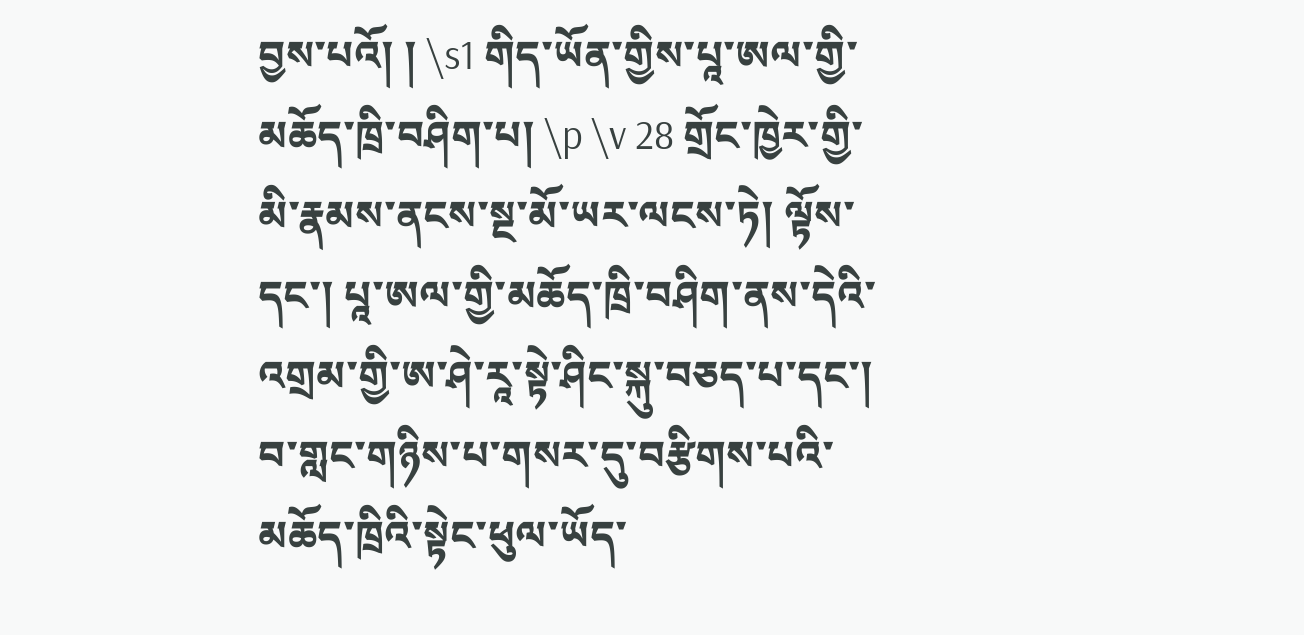བྱས་པའོ། ། \s1 གིད་ཡོན་གྱིས་པཱ་ཨལ་གྱི་མཆོད་ཁྲི་བཤིག་པ། \p \v 28 གྲོང་ཁྱེར་གྱི་མི་རྣམས་ནངས་སྔ་མོ་ཡར་ལངས་ཏེ། ལྟོས་དང་། པཱ་ཨལ་གྱི་མཆོད་ཁྲི་བཤིག་ནས་དེའི་འགྲམ་གྱི་ཨ་ཤེ་རཱ་སྟེ་ཤིང་སྐུ་བཅད་པ་དང་། བ་གླང་གཉིས་པ་གསར་དུ་བརྩིགས་པའི་མཆོད་ཁྲིའི་སྟེང་ཕུལ་ཡོད་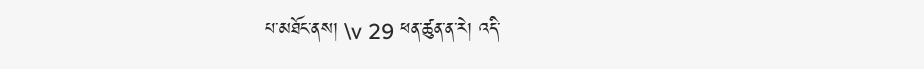པ་མཐོང་ནས། \v 29 ཕན་ཚུན་ན་རེ། འདི་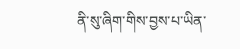ནི་སུ་ཞིག་གིས་བྱས་པ་ཡིན་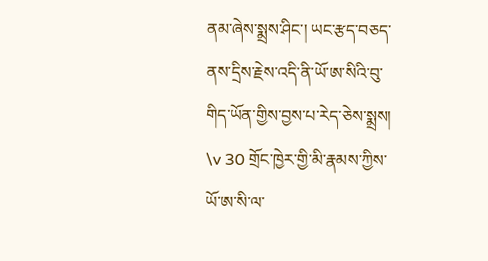ནམ་ཞེས་སྨྲས་ཤིང་། ཡང་རྩད་བཅད་ནས་དྲིས་རྗེས་འདི་ནི་ཡོ་ཨ་སིའི་བུ་གིད་ཡོན་གྱིས་བྱས་པ་རེད་ཅེས་སྨྲས། \v 30 གྲོང་ཁྱེར་གྱི་མི་རྣམས་ཀྱིས་ཡོ་ཨ་སི་ལ་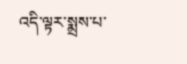འདི་ལྟར་སྨྲས་པ་